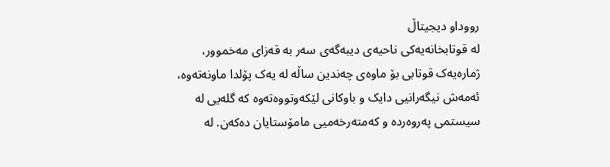رووداو دیجیتاڵ
لە قوتابخانەیەکی ناحیەی دیبەگەی سەر بە قەزای مەخموور، ژمارەیەک قوتابی بۆ ماوەی چەندین ساڵە لە یەک پۆلدا ماونەتەوە، ئەمەش نیگەرانیی دایک و باوکانی لێکەوتووەتەوە کە گلەیی لە سیستمی پەروەردە و کەمتەرخەمیی مامۆستایان دەکەن. لە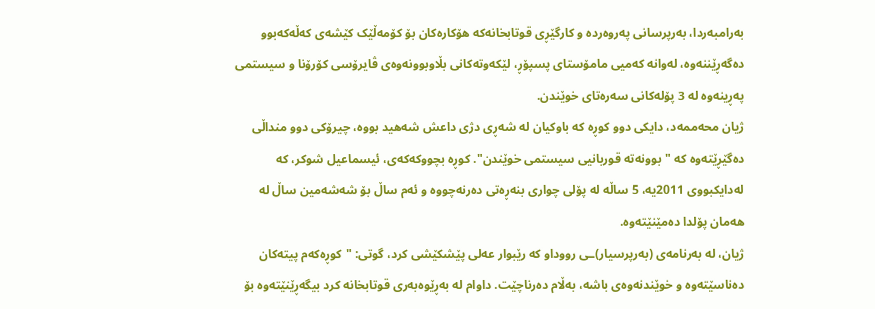بەرامبەردا، بەرپرسانی پەروەردە و کارگێڕی قوتابخانەکە هۆکارەکان بۆ کۆمەڵێک کێشەی کەڵەکەبوو دەگەڕێننەوە، لەوانە کەمیی مامۆستای پسپۆڕ، لێکەوتەکانی بڵاوبوونەوەی ڤایرۆسی کۆرۆنا و سیستمی پەڕینەوە لە 3 پۆلەکانی سەرەتای خوێندن.
ژیان محەممەد، دایکی دوو کوڕە کە باوکیان لە شەڕی دژی داعش شەهید بووە، چیرۆکی دوو منداڵی دەگێڕێتەوە کە "بوونەتە قوربانیی سیستمی خوێندن". کوڕە بچووکەکەی، ئیسماعیل شوکر، کە لەدایکبووی 2011یە، 5 ساڵە لە پۆلی چواری بنەڕەتی دەرنەچووە و ئەم ساڵ بۆ شەشەمین ساڵ لە هەمان پۆلدا دەمێنێتەوە.
ژیان، لە بەرنامەی (بەرپرسیار)ـی رووداو کە رێبوار عەلی پێشکێشی کرد، گوتی: "کوڕەکەم پیتەکان دەناسێتەوە و خوێندنەوەی باشە، بەڵام دەرناچێت. داوام لە بەڕێوەبەری قوتابخانە کرد بیگەڕێنێتەوە بۆ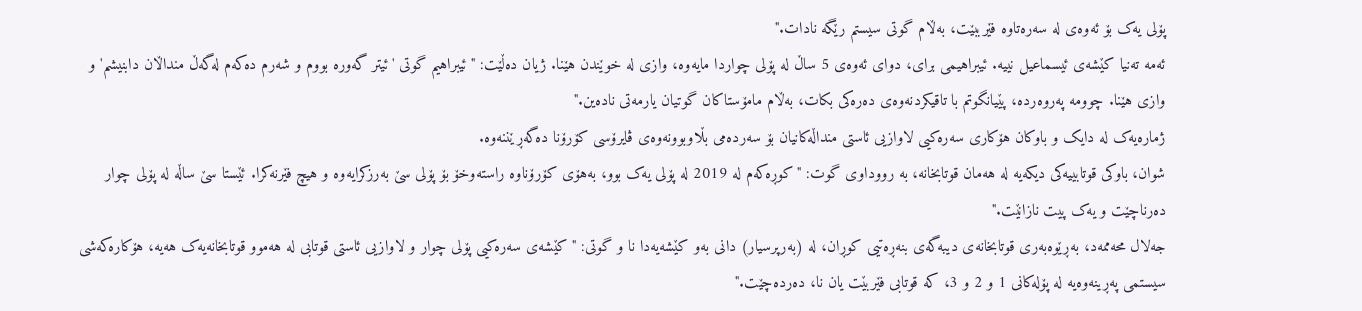پۆلی یەک بۆ ئەوەی لە سەرەتاوە فێرببێت، بەڵام گوتی سیستم رێگە نادات."
ئەمە تەنیا کێشەی ئیسماعیل نییە. ئیبراهیمی برای، دوای ئەوەی 5 ساڵ لە پۆلی چواردا مایەوە، وازی لە خوێندن هێنا. ژیان دەڵێت: "ئیبراهیم گوتی 'ئیتر گەورە بووم و شەرم دەکەم لەگەڵ منداڵان دابنیشم' و وازی هێنا. چوومە پەروەردە، پێیانگوتم با تاقیکردنەوەی دەرەکی بکات، بەڵام مامۆستاکان گوتیان یارمەتی نادەین."
ژمارەیەک لە دایک و باوکان هۆکاری سەرەکیی لاوازیی ئاستی منداڵەکانیان بۆ سەردەمی بڵاوبوونەوەی ڤایرۆسی کۆرۆنا دەگەڕێننەوە.
شوان، باوکی قوتابییەکی دیکەیە لە هەمان قوتابخانە، بە رووداوی گوت: "کوڕەکەم لە 2019 لە پۆلی یەک بوو، بەهۆی کۆرۆناوە راستەوخۆ بۆ پۆلی سێ بەرزکرایەوە و هیچ فێرنەکرا. ئێستا سێ ساڵە لە پۆلی چوار دەرناچێت و یەک پیت نازانێت."
جەلال محەممەد، بەڕێوەبەری قوتابخانەی دیبەگەی بنەڕەتیی کوڕان، لە (بەرپرسیار) دانی بەو کێشەیەدا نا و گوتی: "کێشەی سەرەکیی پۆلی چوار و لاوازیی ئاستی قوتابی لە هەموو قوتابخانەیەک هەیە، هۆکارەکەشی سیستمی پەڕینەوەیە لە پۆلەکانی 1 و 2 و 3، کە قوتابی فێربێت یان نا، دەردەچێت."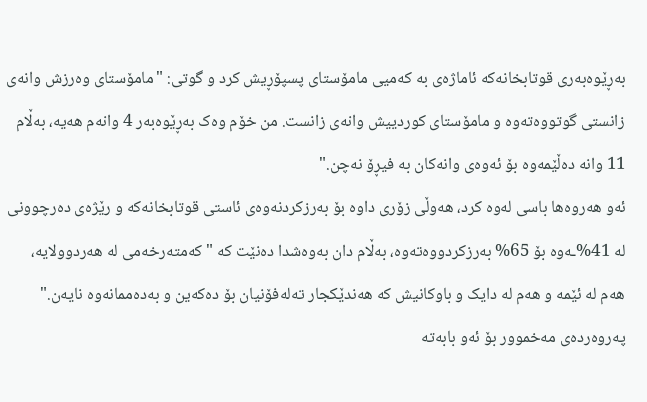بەڕێوەبەری قوتابخانەکە ئاماژەی بە کەمیی مامۆستای پسپۆڕیش کرد و گوتی: "مامۆستای وەرزش وانەی زانستی گوتووەتەوە و مامۆستای کوردییش وانەی زانست. من خۆم وەک بەڕێوەبەر 4 وانەم هەیە، بەڵام 11 وانە دەڵێمەوە بۆ ئەوەی وانەکان بە فیڕۆ نەچن."
ئەو هەروەها باسی لەوە کرد، هەوڵی زۆری داوە بۆ بەرزکردنەوەی ئاستی قوتابخانەکە و رێژەی دەرچوونی لە 41%ـەوە بۆ 65% بەرزکردووەتەوە، بەڵام دان بەوەشدا دەنێت کە "کەمتەرخەمی لە هەردوولایە، هەم لە ئێمە و هەم لە دایک و باوکانیش کە هەندێکجار تەلەفۆنیان بۆ دەکەین و بەدەممانەوە نایەن."
پەروەردەی مەخموور بۆ ئەو بابەتە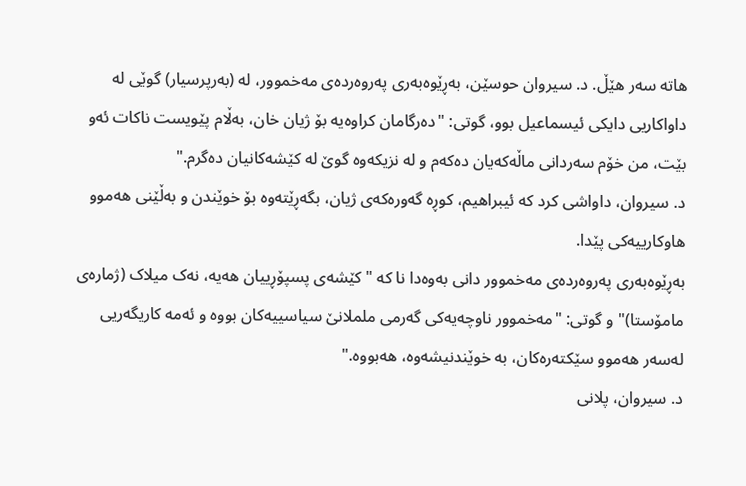هاتە سەر هێڵ. د. سیروان حوسێن، بەڕێوەبەری پەروەردەی مەخموور، لە (بەرپرسیار) گوێی لە داواکاریی دایکی ئیسماعیل بوو، گوتی: "دەرگامان کراوەیە بۆ ژیان خان، بەڵام پێویست ناکات ئەو بێت، من خۆم سەردانی ماڵەکەیان دەکەم و لە نزیکەوە گوێ لە کێشەکانیان دەگرم."
د. سیروان، داواشی کرد کە ئیبراهیم، کوڕە گەورەکەی ژیان، بگەڕێتەوە بۆ خوێندن و بەڵێنی هەموو هاوکارییەکی پێدا.
بەڕێوەبەری پەروەردەی مەخموور دانی بەوەدا نا کە "کێشەی پسپۆڕییان هەیە، نەک میلاک (ژمارەی مامۆستا)" و گوتی: "مەخموور ناوچەیەکی گەرمی ململانێ سیاسییەکان بووە و ئەمە کاریگەریی لەسەر هەموو سێکتەرەکان، بە خوێندنیشەوە، هەبووە."
د. سیروان، پلانی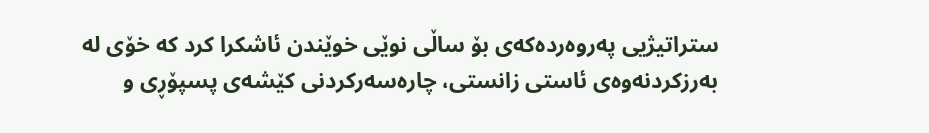ستراتیژیی پەروەردەکەی بۆ ساڵی نوێی خوێندن ئاشکرا کرد کە خۆی لە بەرزکردنەوەی ئاستی زانستی، چارەسەرکردنی کێشەی پسپۆڕی و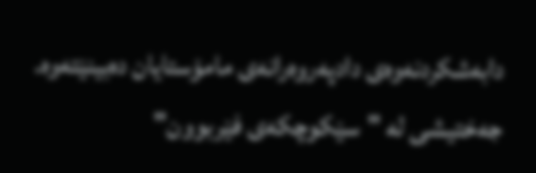دابەشکردنەوەی دادپەروەرانەی مامۆستایان دەبینێتەوە. جەختیشی لە "سێکوچکەی فێربوون"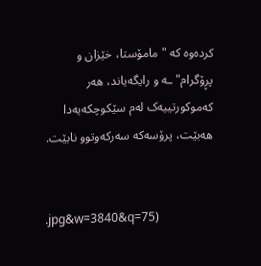کردەوە کە "مامۆستا، خێزان و پڕۆگرام"ـە و رایگەیاند، هەر کەموکورتییەک لەم سێکوچکەیەدا هەبێت، پرۆسەکە سەرکەوتوو نابێت.


.jpg&w=3840&q=75)